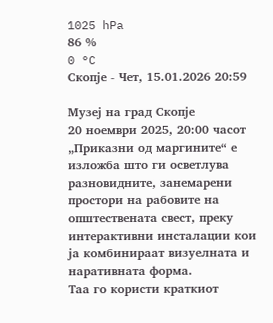1025 hPa
86 %
0 °C
Скопје - Чет, 15.01.2026 20:59

Музеј на град Скопје
20 ноември 2025, 20:00 часот
„Приказни од маргините“ е изложба што ги осветлува разновидните, занемарени простори на рабовите на општествената свест, преку интерактивни инсталации кои ја комбинираат визуелната и наративната форма.
Таа го користи краткиот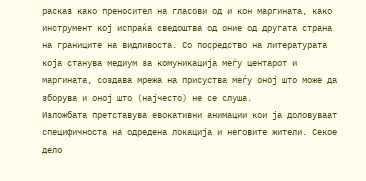расказ како преносител на гласови од и кон маргината, како инструмент кој испраќа сведоштва од оние од другата страна на границите на видливоста. Со посредство на литературата која станува медиум за комуникација меѓу центарот и маргината, создава мрежа на присуства меѓу оној што може да зборува и оној што (најчесто) не се слуша.
Изложбата претставува евокативни анимации кои ја доловуваат специфичноста на одредена локација и неговите жители. Секое дело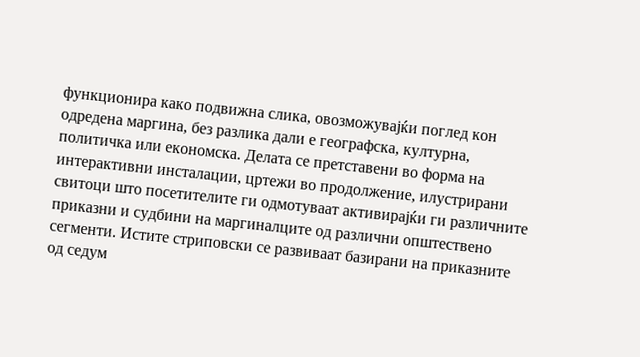функционира како подвижна слика, овозможувајќи поглед кон одредена маргина, без разлика дали е географска, културна, политичка или економска. Делата се претставени во форма на интерактивни инсталации, цртежи во продолжение, илустрирани свитоци што посетителите ги одмотуваат активирајќи ги различните приказни и судбини на маргиналците од различни општествено сегменти. Истите стриповски се развиваат базирани на приказните од седум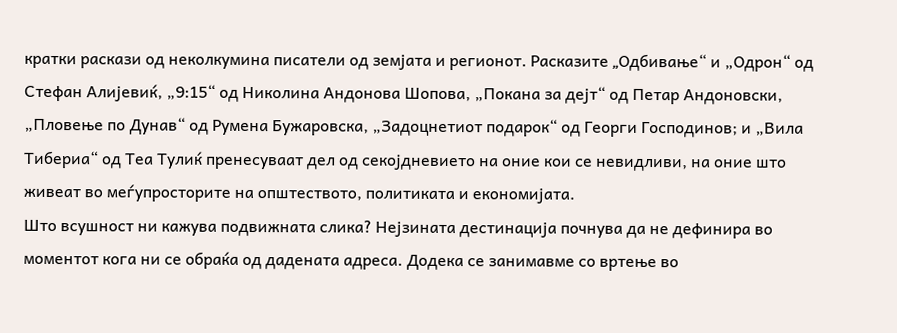кратки раскази од неколкумина писатели од земјата и регионот. Расказите „Oдбивање“ и „Одрон“ од Стефан Алијевиќ, „9:15“ од Николина Андонова Шопова, „Покана за дејт“ од Петар Андоновски, „Пловење по Дунав“ од Румена Бужаровска, „Задоцнетиот подарок“ од Георги Господинов; и „Вила Тибериа“ од Теа Тулиќ пренесуваат дел од секојдневието на оние кои се невидливи, на оние што живеат во меѓупросторите на општеството, политиката и економијата.
Што всушност ни кажува подвижната слика? Нејзината дестинација почнува да не дефинира во моментот кога ни се обраќа од дадената адреса. Додека се занимавме со вртење во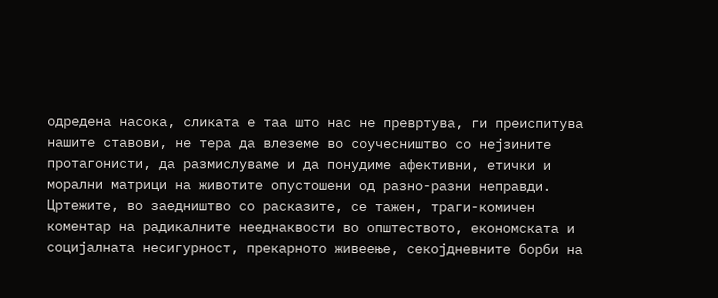одредена насока, сликата е таа што нас не превртува, ги преиспитува нашите ставови, не тера да влеземе во соучесништво со нејзините протагонисти, да размислуваме и да понудиме афективни, етички и морални матрици на животите опустошени од разно-разни неправди.
Цртежите, во заедништво со расказите, се тажен, траги-комичен коментар на радикалните нееднаквости во општеството, економската и социјалната несигурност, прекарното живеење, секојдневните борби на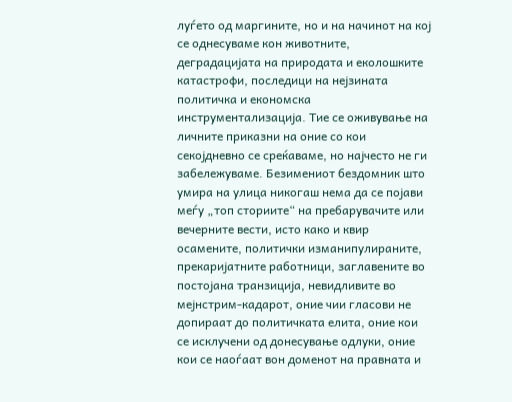луѓето од маргините, но и на начинот на кој се однесуваме кон животните, деградацијата на природата и еколошките катастрофи, последици на нејзината политичка и економска инструментализација. Тие се оживување на личните приказни на оние со кои секојдневно се среќаваме, но најчесто не ги забележуваме. Безимениот бездомник што умира на улица никогаш нема да се појави меѓу „топ сториите“ на пребарувачите или вечерните вести, исто како и квир осамените, политички изманипулираните, прекаријатните работници, заглавените во постојана транзиција, невидливите во мејнстрим-кадарот, оние чии гласови не допираат до политичката елита, оние кои се исклучени од донесување одлуки, оние кои се наоѓаат вон доменот на правната и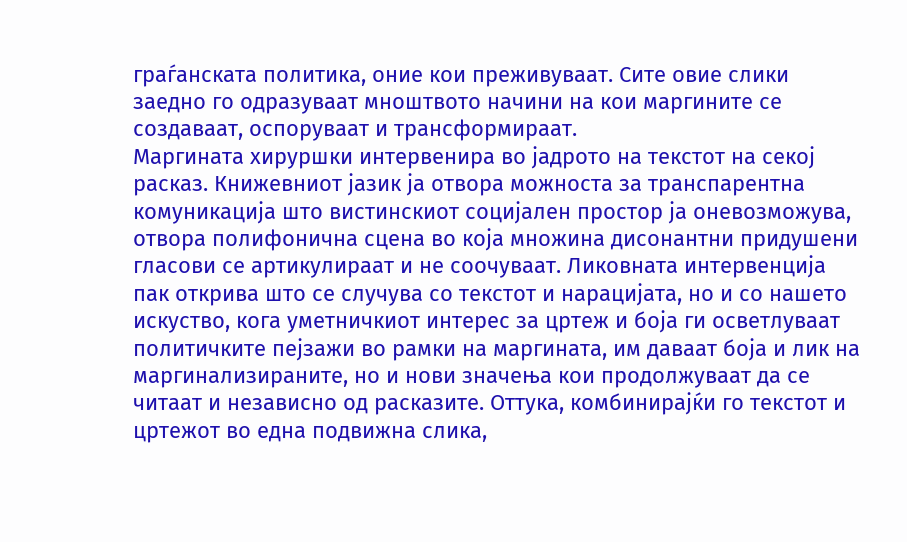граѓанската политика, оние кои преживуваат. Сите овие слики заедно го одразуваат мноштвото начини на кои маргините се создаваат, оспоруваат и трансформираат.
Маргината хируршки интервенира во јадрото на текстот на секој расказ. Книжевниот јазик ја отвора можноста за транспарентна комуникација што вистинскиот социјален простор ја оневозможува, отвора полифонична сцена во која множина дисонантни придушени гласови се артикулираат и не соочуваат. Ликовната интервенција пак открива што се случува со текстот и нарацијата, но и со нашето искуство, кога уметничкиот интерес за цртеж и боја ги осветлуваат политичките пејзажи во рамки на маргината, им даваат боја и лик на маргинализираните, но и нови значења кои продолжуваат да се читаат и независно од расказите. Оттука, комбинирајќи го текстот и цртежот во една подвижна слика,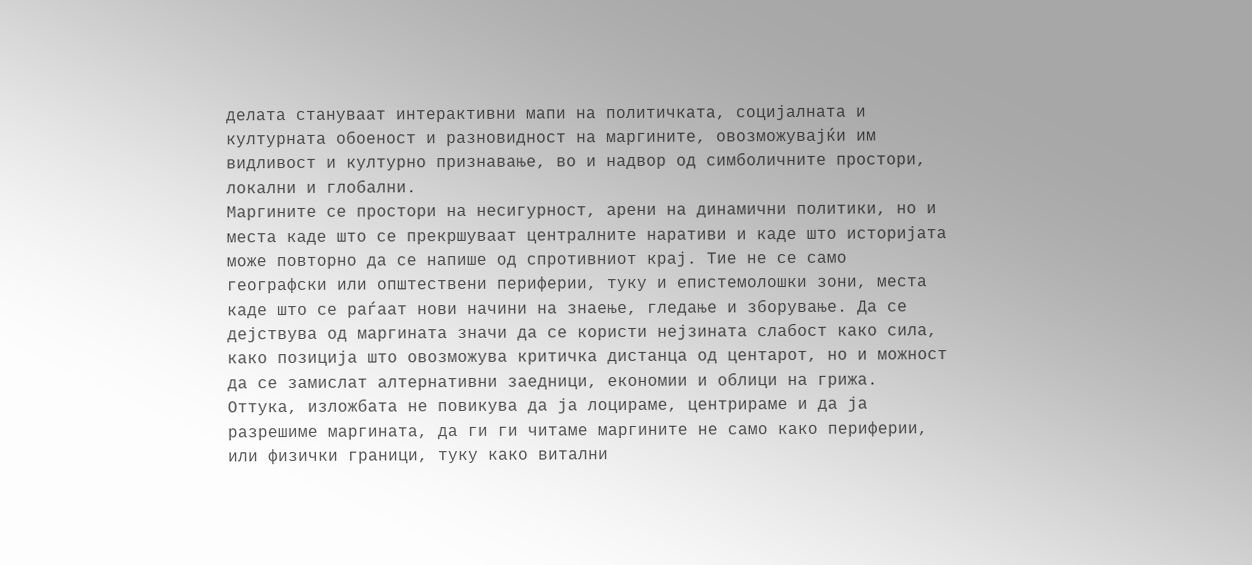делата стануваат интерактивни мапи на политичката, социјалната и културната обоеност и разновидност на маргините, овозможувајќи им видливост и културно признавање, во и надвор од симболичните простори, локални и глобални.
Маргините се простори на несигурност, арени на динамични политики, но и места каде што се прекршуваат централните наративи и каде што историјата може повторно да се напише од спротивниот крај. Тие не се само географски или општествени периферии, туку и епистемолошки зони, места каде што се раѓаат нови начини на знаење, гледање и зборување. Да се дејствува од маргината значи да се користи нејзината слабост како сила, како позиција што овозможува критичка дистанца од центарот, но и можност да се замислат алтернативни заедници, економии и облици на грижа.
Оттука, изложбата не повикува да ја лоцираме, центрираме и да ја разрешиме маргината, да ги ги читаме маргините не само како периферии, или физички граници, туку како витални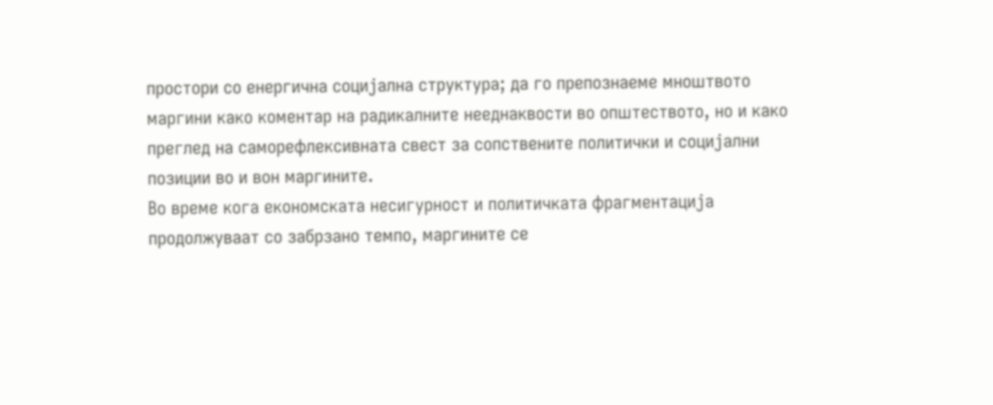простори со енергична социјална структура; да го препознаеме мноштвото маргини како коментар на радикалните нееднаквости во општеството, но и како преглед на саморефлексивната свест за сопствените политички и социјални позиции во и вон маргините.
Во време кога економската несигурност и политичката фрагментација продолжуваат со забрзано темпо, маргините се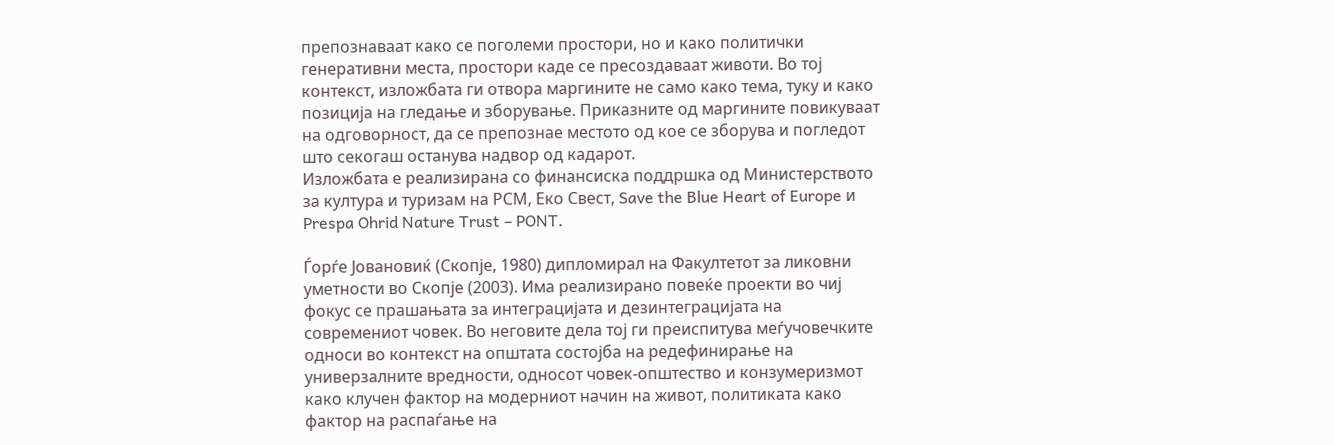препознаваат како се поголеми простори, но и како политички генеративни места, простори каде се пресоздаваат животи. Во тој контекст, изложбата ги отвора маргините не само како тема, туку и како позиција на гледање и зборување. Приказните од маргините повикуваат на одговорност, да се препознае местото од кое се зборува и погледот што секогаш останува надвор од кадарот.
Изложбата е реализирана со финансиска поддршка од Министерството за култура и туризам на РСМ, Еко Свест, Save the Blue Heart of Europe и Prespa Ohrid Nature Trust – PONT.

Ѓорѓе Јовановиќ (Скопје, 1980) дипломирал на Факултетот за ликовни уметности во Скопје (2003). Има реализирано повеќе проекти во чиј фокус се прашањата за интеграцијата и дезинтеграцијата на современиот човек. Во неговите дела тој ги преиспитува меѓучовечките односи во контекст на општата состојба на редефинирање на универзалните вредности, односот човек-општество и конзумеризмот како клучен фактор на модерниот начин на живот, политиката како фактор на распаѓање на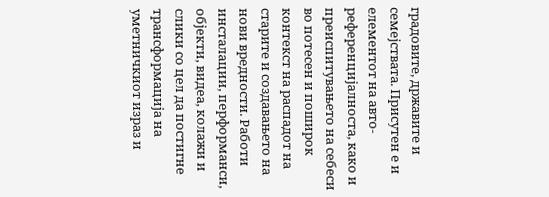градовите, државите и семејствата. Присутен е и елементот на авто-референцијалноста, како и преиспитувањето на себеси во потесен и поширок контекст на распадот на старите и создавањето на нови вредности. Работи инсталации, перформанси, објекти, видеа, колажи и слики со цел да постигне трансформација на уметничкиот израз и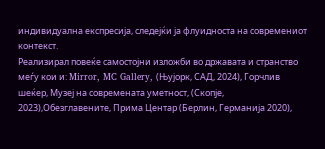индивидуална експресија, следејќи ја флуидноста на современиот контекст.
Реализирал повеќе самостојни изложби во државата и странство меѓу кои и: Mirror, MC Gallery, (Њујорк, САД, 2024), Горчлив шеќер, Музеј на современата уметност, (Скопје, 2023),Обезглавените, Прима Центар (Берлин, Германија 2020),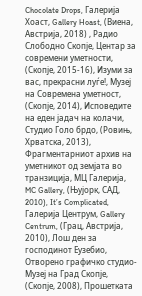Chocolate Drops, Галерија Хоаст, Gallery Hoast, (Виена, Австрија, 2018) , Радио Слободно Скопје, Центар за современи уметности, (Скопје, 2015-16), Изуми за вас, прекрасни луѓе!, Музеј на Современа уметност, (Скопје, 2014), Исповедите на еден јадач на колачи, Студио Голо брдо, (Ровињ, Хрватска, 2013), Фрагментарниот архив на уметникот од земјата во транзиција, МЦ Галерија, MC Gallery, (Њујорк, САД, 2010), It’s Complicated, Галерија Центрум, Gallery Centrum, (Грац, Австрија, 2010), Лош ден за господинот Еузебио, Отворено графичко студио-Музеј на Град Скопје, (Скопје, 2008), Прошетката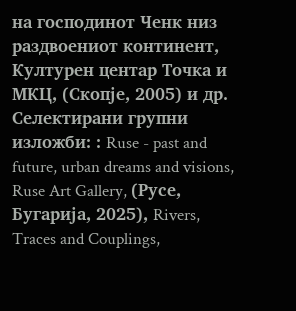на господинот Ченк низ раздвоениот континент, Културен центар Точка и МКЦ, (Скопје, 2005) и др.
Селектирани групни изложби: : Ruse - past and future, urban dreams and visions, Ruse Art Gallery, (Русе, Бугарија, 2025), Rivers, Traces and Couplings,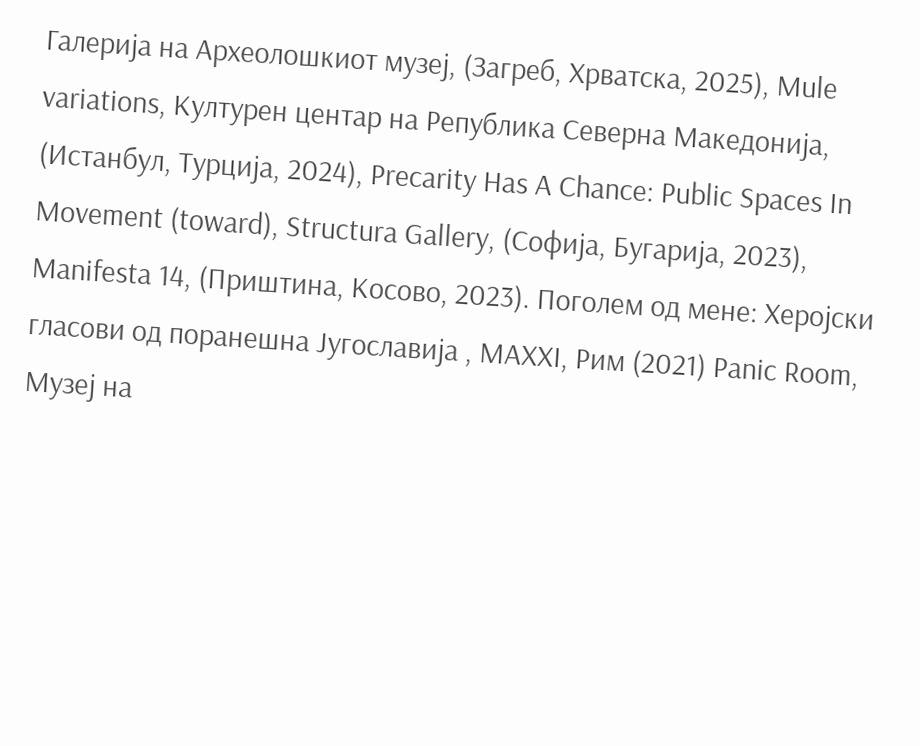Галерија на Археолошкиот музеј, (Загреб, Хрватска, 2025), Mule variations, Културен центар на Република Северна Македонија, (Истанбул, Турција, 2024), Precarity Has A Chance: Public Spaces In Movement (toward), Structura Gallery, (Софија, Бугарија, 2023), Manifesta 14, (Приштина, Косово, 2023). Поголем од мене: Херојски гласови од поранешна Југославија , MAXXI, Рим (2021) Panic Room, Музеј на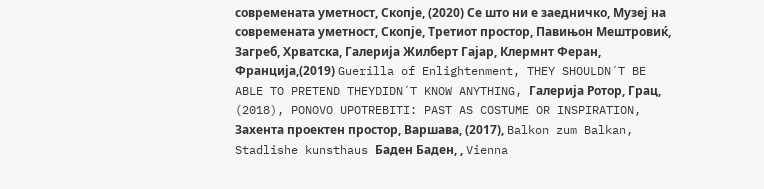современата уметност, Скопје, (2020) Се што ни е заедничко, Музеј на современата уметност, Скопје, Третиот простор, Павињон Мештровиќ, Загреб, Хрватска, Галерија Жилберт Гајар, Клермнт Феран, Франција,(2019) Guerilla of Enlightenment, THEY SHOULDN´T BE ABLE TO PRETEND THEYDIDN´T KNOW ANYTHING, Галерија Ротор, Грац, (2018), PONOVO UPOTREBITI: PAST AS COSTUME OR INSPIRATION, Захента проектен простор, Варшава, (2017), Balkon zum Balkan, Stadlishe kunsthaus Баден Баден, , Vienna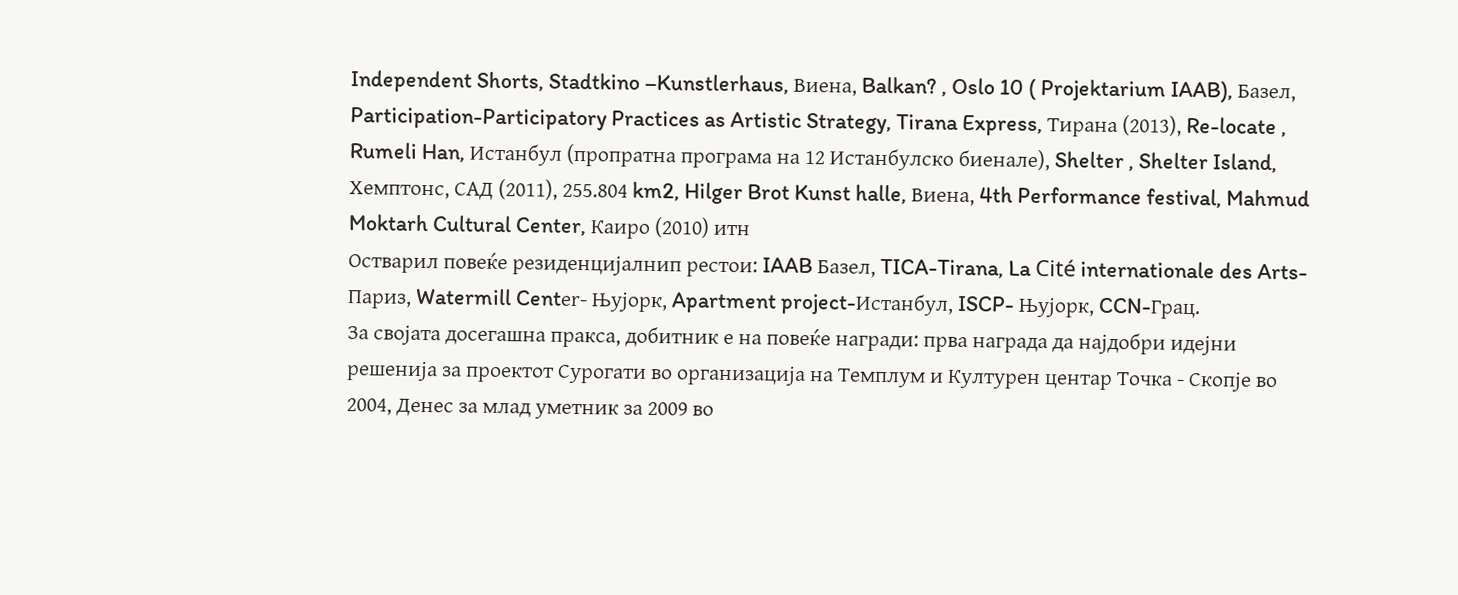Independent Shorts, Stadtkino –Kunstlerhaus, Виена, Balkan? , Oslo 10 ( Projektarium IAAB), Базел, Participation-Participatory Practices as Artistic Strategy, Tirana Express, Тирана (2013), Re-locate , Rumeli Han, Истанбул (пропратна програма на 12 Истанбулско биенале), Shelter , Shelter Island, Хемптонс, САД (2011), 255.804 km2, Hilger Brot Kunst halle, Виена, 4th Performance festival, Mahmud Moktarh Cultural Center, Каиро (2010) итн
Остварил повеќе резиденцијалнип рестои: IAAB Базел, TICA-Tirana, La Cité internationale des Arts- Париз, Watermill Centеr- Њујорк, Apartment project-Истанбул, ISCP- Њујорк, CCN-Грац.
За својата досегашна пракса, добитник е на повеќе награди: прва награда да најдобри идејни решенија за проектот Сурогати во организација на Темплум и Културен центар Точка - Скопје во 2004, Денес за млад уметник за 2009 во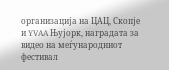организација на ЦАЦ, Скопје и YVAA Њујорк, наградата за видео на меѓународниот фестивал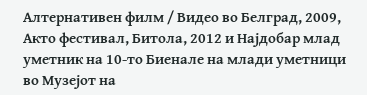Алтернативен филм / Видео во Белград, 2009, Акто фестивал, Битола, 2012 и Најдобар млад уметник на 10-то Биенале на млади уметници во Музејот на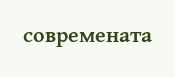современата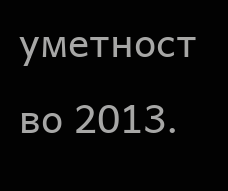уметност во 2013.